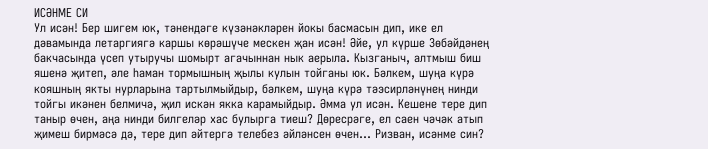ИСӘНМЕ СИ
Ул исән! Бер шигем юк, тәнендәге күзәнәкләрен йокы басмасын дип, ике ел дәвамында летаргиягә каршы көрәшүче мескен җан исән! Әйе, ул күрше Зөбәйдәнең бакчасында үсеп утыручы шомырт агачыннан нык аерыла. Кызганыч, алтмыш биш яшенә җитеп, әле һаман тормышның җылы кулын тойганы юк. Бәлкем, шуңа күрә кояшның якты нурларына тартылмыйдыр, бәлкем, шуңа күрә тәэсирләнүнең нинди тойгы икәнен белмичә, җил искән якка карамыйдыр. Әмма ул исән. Кешене тере дип таныр өчен, аңа нинди билгеләр хас булырга тиеш? Дөресрәге, ел саен чәчәк атып җимеш бирмәсә дә, тере дип әйтергә телебез әйләнсен өчен... Ризван, исәнме син?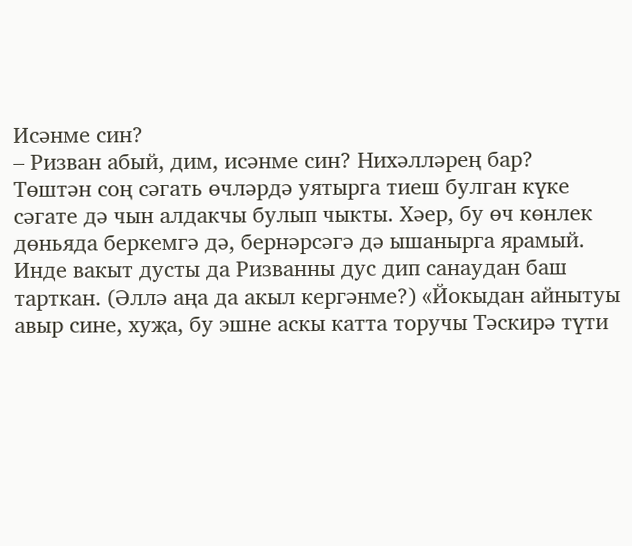Исәнме син?
– Ризван абый, дим, исәнме син? Нихәлләрең бар?
Төштән соң сәгать өчләрдә уятырга тиеш булган күке сәгате дә чын алдакчы булып чыкты. Хәер, бу өч көнлек дөньяда беркемгә дә, бернәрсәгә дә ышанырга ярамый. Инде вакыт дусты да Ризванны дус дип санаудан баш тарткан. (Әллә аңа да акыл кергәнме?) «Йокыдан айнытуы авыр сине, хуҗа, бу эшне аскы катта торучы Тәскирә түти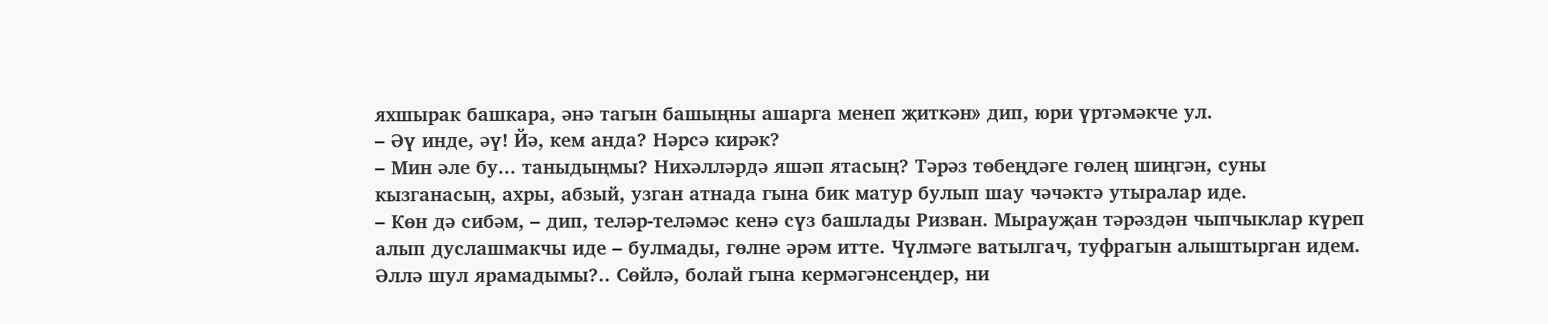яхшырак башкара, әнә тагын башыңны ашарга менеп җиткән» дип, юри үртәмәкче ул.
– Әү инде, әү! Йә, кем анда? Нәрсә кирәк?
– Мин әле бу... таныдыңмы? Нихәлләрдә яшәп ятасың? Тәрәз төбеңдәге гөлең шиңгән, суны кызганасың, ахры, абзый, узган атнада гына бик матур булып шау чәчәктә утыралар иде.
– Көн дә сибәм, – дип, теләр-теләмәс кенә сүз башлады Ризван. Мырауҗан тәрәздән чыпчыклар күреп алып дуслашмакчы иде – булмады, гөлне әрәм итте. Чүлмәге ватылгач, туфрагын алыштырган идем. Әллә шул ярамадымы?.. Сөйлә, болай гына кермәгәнсеңдер, ни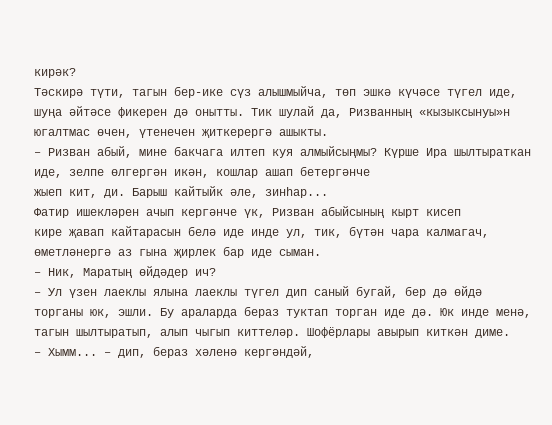кирәк?
Тәскирә түти, тагын бер-ике сүз алышмыйча, төп эшкә күчәсе түгел иде, шуңа әйтәсе фикерен дә онытты. Тик шулай да, Ризванның «кызыксынуы»н югалтмас өчен, үтенечен җиткерергә ашыкты.
– Ризван абый, мине бакчага илтеп куя алмыйсыңмы? Күрше Ира шылтыраткан иде, зелпе өлгергән икән, кошлар ашап бетергәнче
жыеп кит, ди. Барыш кайтыйк әле, зинһар...
Фатир ишекләрен ачып кергәнче үк, Ризван абыйсының кырт кисеп
кире җавап кайтарасын белә иде инде ул, тик, бүтән чара калмагач, өметләнергә аз гына җирлек бар иде сыман.
– Ник, Маратың өйдәдер ич?
– Ул үзен лаеклы ялына лаеклы түгел дип саный бугай, бер дә өйдә торганы юк, эшли. Бу араларда бераз туктап торган иде дә. Юк инде менә, тагын шылтыратып, алып чыгып киттеләр. Шофёрлары авырып киткән диме.
– Хымм... – дип, бераз хәленә кергәндәй,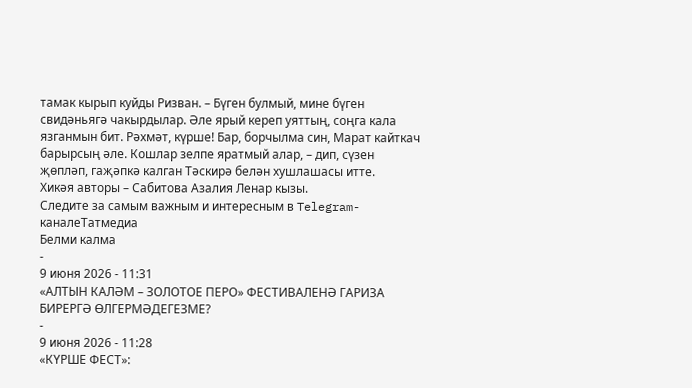тамак кырып куйды Ризван. – Бүген булмый, мине бүген свидәньягә чакырдылар. Әле ярый кереп уяттың, соңга кала язганмын бит. Рәхмәт, күрше! Бар, борчылма син, Марат кайткач барырсың әле. Кошлар зелпе яратмый алар, – дип, сүзен җөпләп, гаҗәпкә калган Тәскирә белән хушлашасы итте.
Хикәя авторы – Сабитова Азалия Ленар кызы.
Следите за самым важным и интересным в Telegram-каналеТатмедиа
Белми калма
-
9 июня 2026 - 11:31
«АЛТЫН КАЛӘМ – ЗОЛОТОЕ ПЕРО» ФЕСТИВАЛЕНӘ ГАРИЗА БИРЕРГӘ ӨЛГЕРМӘДЕГЕЗМЕ?
-
9 июня 2026 - 11:28
«КҮРШЕ ФЕСТ»: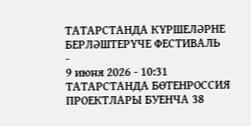ТАТАРСТАНДА КҮРШЕЛӘРНЕ БЕРЛӘШТЕРҮЧЕ ФЕСТИВАЛЬ
-
9 июня 2026 - 10:31
ТАТАРСТАНДА БӨТЕНРОССИЯ ПРОЕКТЛАРЫ БУЕНЧА 38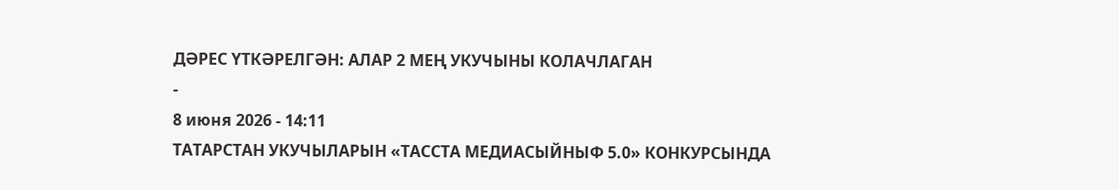ДӘРЕС ҮТКӘРЕЛГӘН: АЛАР 2 МЕҢ УКУЧЫНЫ КОЛАЧЛАГАН
-
8 июня 2026 - 14:11
ТАТАРСТАН УКУЧЫЛАРЫН «ТАССТА МЕДИАСЫЙНЫФ 5.0» КОНКУРСЫНДА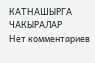КАТНАШЫРГА ЧАКЫРАЛАР
Нет комментариев